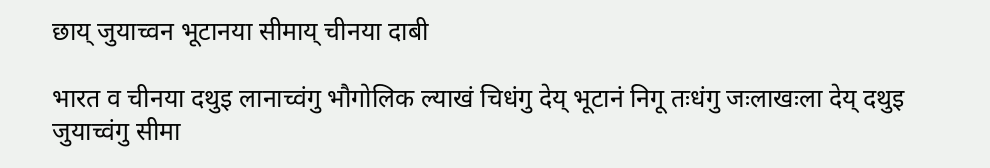छाय् जुयाच्वन भूटानया सीमाय् चीनया दाबी

भारत व चीनया दथुइ लानाच्वंगु भौगोलिक ल्याखं चिधंगु देय् भूटानं निगू तःधंगु जःलाखःला देय् दथुइ जुयाच्वंगु सीमा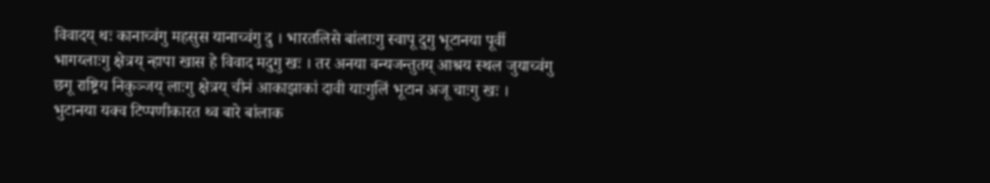विवादय् थः कानाच्वंगु महसुस यानाच्वंगु दु । भारतलिसे बांलाःगु स्वापू दुगु भूटानया पूर्वी भागय्लाःगु क्षेत्रय् न्हापा खास हे विवाद मदुगु खः । तर अनया वन्यजन्तुतय् आश्रय स्थल जुयाच्वंगु छगू राष्ट्रिय निकुञ्जय् लाःगु क्षेत्रय् चीनं आकाझाकां दावी याःगुलिं भूटान अजू चाःगु खः ।
भुटानया यक्व टिप्पणीकारत थ्व बारे बांलाक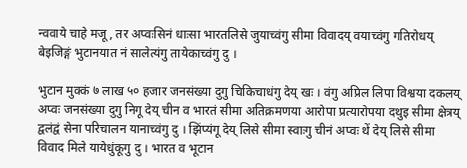न्ववाये चाहे मजू, तर अप्वःसिनं धाःसा भारतलिसे जुयाच्वंगु सीमा विवादय् वयाच्वंगु गतिरोधय् बेइजिङ्गं भुटानयात नं सालेत्यंगु तायेकाच्वंगु दु ।

भुटान मुक्कं ७ लाख ५० हजार जनसंख्या दुगु चिकिचाधंगु देय् खः । वंगु अप्रिल लिपा विश्वया दकलय् अप्वः जनसंख्या दुगु निगू देय् चीन व भारतं सीमा अतिक्रमणया आरोपा प्रत्यारोपया दथुइ सीमा क्षेत्रय् द्वलंद्वं सेना परिचालन यानाच्वंगु दु । झिंप्यंगू देय् लिसे सीमा स्वाःगु चीनं अप्वः थें देय् लिसे सीमा विवाद मिले यायेधुंकूगु दु । भारत व भूटान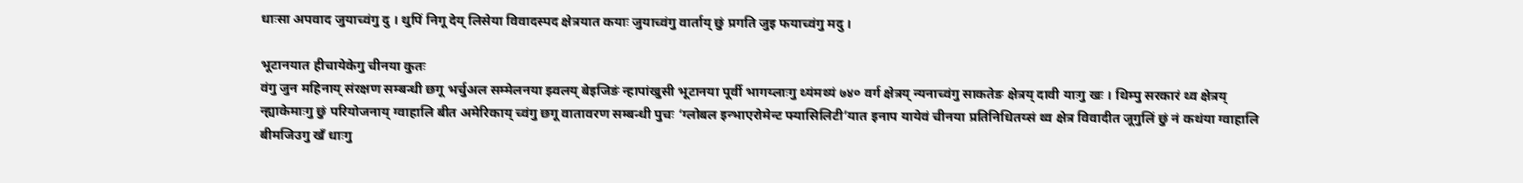धाःसा अपवाद जुयाच्वंगु दु । थुपिं निगू देय् लिसेया विवादस्पद क्षेत्रयात कयाः जुयाच्वंगु वार्ताय् छुं प्रगति जुइ फयाच्वंगु मदु ।

भूटानयात हीचायेकेगु चीनया कुतः
वंगु जुन महिनाय् संरक्षण सम्बन्धी छगू भर्चुअल सम्मेलनया झ्वलय् बेइजिङं न्हापांखुसी भूटानया पूर्वी भागय्लाःगु थ्यंमथ्यं ७४० वर्ग क्षेत्रय् न्यनाच्वंगु साकतेङ क्षेत्रय् दावी याःगु खः । थिम्पु सरकारं थ्व क्षेत्रय् न्ह्याकेमाःगु छुं परियोजनाय् ग्वाहालि बीत अमेरिकाय् च्वंगु छगू वातावरण सम्बन्धी पुचः ‘ग्लोबल इन्भाएरोमेन्ट फ्यासिलिटी’यात इनाप यायेवं चीनया प्रतिनिधितय्सं थ्व क्षेत्र विवादीत जूगुलिं छुं नं कथंया ग्वाहालि बीमजिउगु खँ धाःगु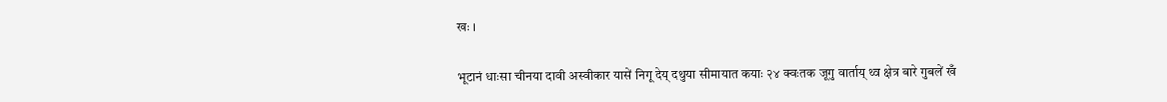खः ।

भूटानं धाःसा चीनया दावी अस्वीकार यासें निगू देय् दथुया सीमायात कयाः २४ क्वःतक जूगु वार्ताय् थ्व क्षेत्र बारे गुबलें खँ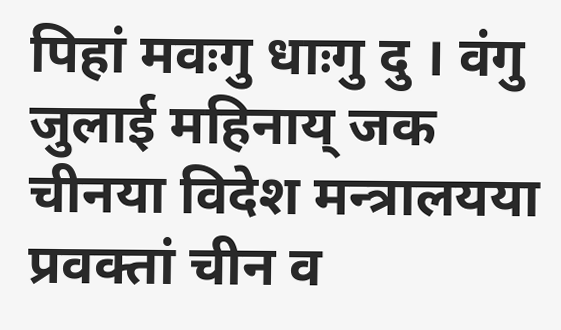पिहां मवःगु धाःगु दु । वंगु जुलाई महिनाय् जक चीनया विदेश मन्त्रालयया प्रवक्तां चीन व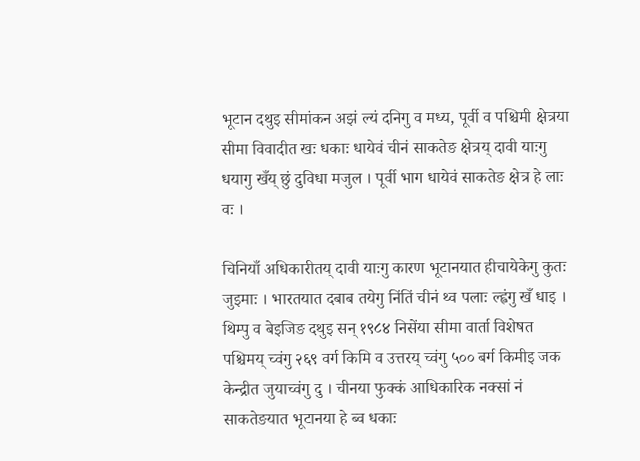भूटान दथुइ सीमांकन अझं ल्यं दनिगु व मध्य, पूर्वी व पश्चिमी क्षेत्रया सीमा विवादीत खः धकाः धायेवं चीनं साकतेङ क्षेत्रय् दावी याःगु धयागु खँय् छुं दुविधा मजुल । पूर्वी भाग धायेवं साकतेङ क्षेत्र हे लाः वः ।

चिनियाँ अधिकारीतय् दावी याःगु कारण भूटानयात हीचायेकेगु कुतः जुइमाः । भारतयात दबाब तयेगु निंतिं चीनं थ्व पलाः ल्ह्वंगु खँ धाइ । थिम्पु व बेइजिङ दथुइ सन् १९८४ निसेंया सीमा वार्ता विशेषत पश्चिमय् च्वंगु २६९ वर्ग किमि व उत्तरय् च्वंगु ५०० बर्ग किमीइ जक केन्द्रीत जुयाच्वंगु दु । चीनया फुक्कं आधिकारिक नक्सां नं साकतेङयात भूटानया हे ब्व धकाः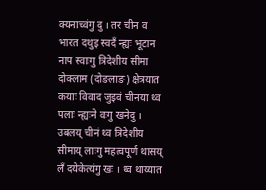क्यनाच्वंगु दु । तर चीन व भारत दथुइ स्वदँ न्ह्यः भूटान नाप स्वाःगु त्रिदेशीय सीमा दोक्लाम (दोङलाङ) क्षेत्रयात कयाः विवाद जुइवं चीनया थ्व पलाः न्ह्यःने वःगु खनेदु । उबलय् चीनं थ्व त्रिदेशीय सीमाय् लाःगु महत्वपूर्ण थासय् लँ दयेकेत्यंगु खः । थ्व थाय्यात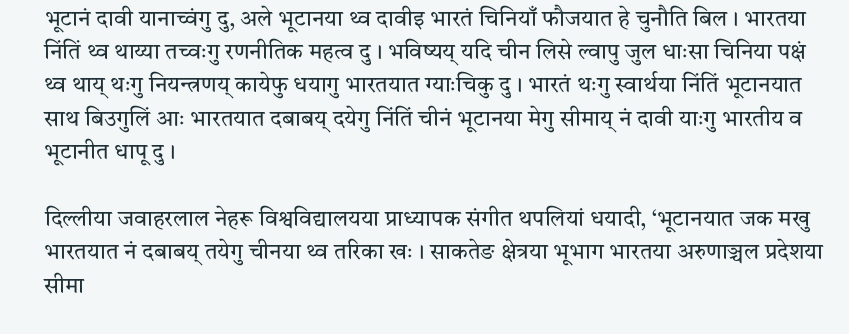भूटानं दावी यानाच्वंगु दु, अले भूटानया थ्व दावीइ भारतं चिनियाँ फौजयात हे चुनौति बिल । भारतया निंतिं थ्व थाय्या तच्वःगु रणनीतिक महत्व दु । भविष्यय् यदि चीन लिसे ल्वापु जुल धाःसा चिनिया पक्षं थ्व थाय् थःगु नियन्त्रणय् कायेफु धयागु भारतयात ग्याःचिकु दु । भारतं थःगु स्वार्थया निंतिं भूटानयात साथ बिउगुलिं आः भारतयात दबाबय् दयेगु निंतिं चीनं भूटानया मेगु सीमाय् नं दावी याःगु भारतीय व भूटानीत धापू दु ।

दिल्लीया जवाहरलाल नेहरू विश्वविद्यालयया प्राध्यापक संगीत थपलियां धयादी, ‘भूटानयात जक मखु भारतयात नं दबाबय् तयेगु चीनया थ्व तरिका खः । साकतेङ क्षेत्रया भूभाग भारतया अरुणाञ्चल प्रदेशया सीमा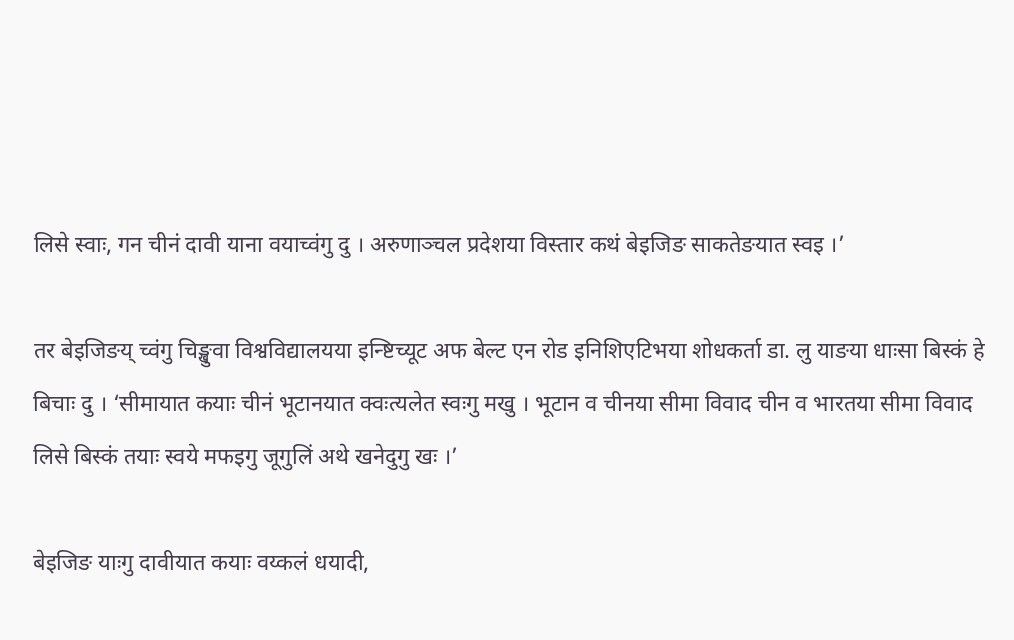लिसे स्वाः, गन चीनं दावी याना वयाच्वंगु दु । अरुणाञ्चल प्रदेशया विस्तार कथं बेइजिङ साकतेङयात स्वइ ।’

तर बेइजिङय् च्वंगु चिङ्खुवा विश्वविद्यालयया इन्ष्टिच्यूट अफ बेल्ट एन रोड इनिशिएटिभया शोधकर्ता डा. लु याङया धाःसा बिस्कं हे बिचाः दु । ‘सीमायात कयाः चीनं भूटानयात क्वःत्यलेत स्वःगु मखु । भूटान व चीनया सीमा विवाद चीन व भारतया सीमा विवाद लिसे बिस्कं तयाः स्वये मफइगु जूगुलिं अथे खनेदुगु खः ।’

बेइजिङ याःगु दावीयात कयाः वय्कलं धयादी,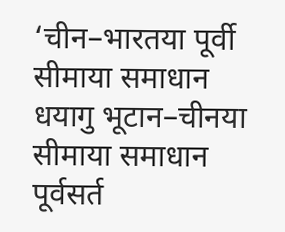‘चीन–भारतया पूर्वी सीमाया समाधान धयागु भूटान–चीनया सीमाया समाधान पूर्वसर्त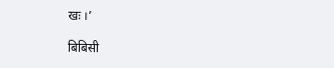खः ।’

बिबिसी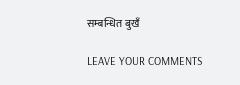सम्बन्धित बुखँ

LEAVE YOUR COMMENTS